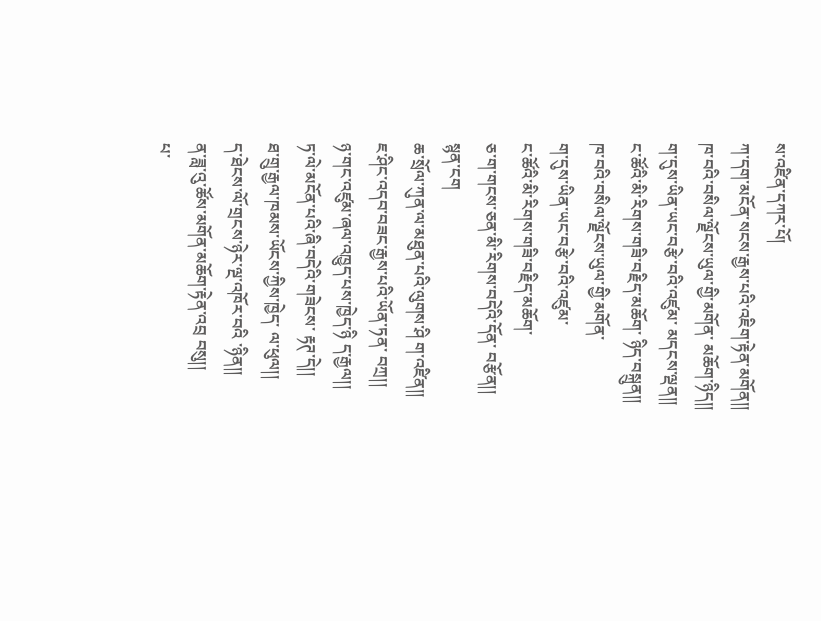ས་འཛིན་དཀར་པོ།
ཀ་དག་མངོན་སངས་རྒྱས་པའི་འཇིག་རྟེན་མགོན།།
ཁ་བའི་བསིལ་ལྗོངས་ཡུལ་གྱི་མགོན་ མཆོག་ཉིད།།
ག་དུས་ཡིན་ཡང་བརྩེ་བའི་འཛུམ་ མདངས་ལྡན།།
ང་ཚོའི་མི་རིགས་གཟི་བརྗིད་མཆོག་ ཉིད་བསྐྲུན།།
ཁ་བའི་བསིལ་ལྗོངས་ཡུལ་གྱི་མགོན་
ག་དུས་ཡིན་ཡང་བརྩེ་བའི་འཛུམ་
ང་ཚོའི་མི་རིགས་གཟི་བརྗིད་མཆོག་
ཅ་ག་གངས་ཅན་མི་རིགས་བདེའི་དོན་ བརྩོན།།
སྙན་ངག
ཆ་སྲོལ་ཀུན་ལ་མཐུན་པའི་ལུགས་ཤི ག་འཛིན།།
ཇ་ཤིང་འདབ་བཟང་རྒྱས་པའི་ཡོན་ཏན་ བཀྲ།།
ཉ་གང་འཛུམ་ཞལ་འཁྱུད་པས་ཁྱེད་ཉི ད་རྒྱལ།།
ཏ་ལེ་མངོན་པའི་ཞི་བདེའི་གཟེངས་ རྟཊ་དེ།།
ཐ་གྲུ་རྒྱལ་ཁམས་ཡོངས་ཀྱིས་ཁྱེད་ ལ་ཕུལ།།
ད་ཐེངས་ལོ་གྲངས་ཉེར་ལྔ་འཁོར་བའི ་ཉིན།།
ན་ཟླ་འུ་ཚོས་མགོན་མཆོག་རྟེན་འབྲ བསུ།།
པ་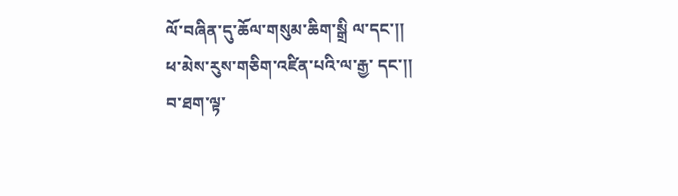ལོ་བཞིན་དུ་ཆོལ་གསུམ་ཆིག་སྒྲི ལ་དང་།།
ཕ་མེས་རུས་གཅིག་འཛིན་པའི་ལ་རྒྱ་ དང་།།
བ་ཐག་ལྟ་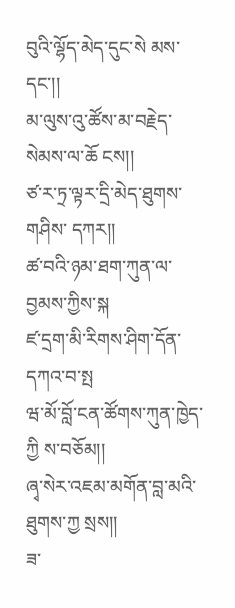བུའི་ལྷོད་མེད་དུང་སེ མས་དང་།།
མ་ལུས་འུ་ཚོས་མ་བརྗེད་སེམས་ལ་ཆོ ངས།།
ཙ་ར་ཏྲ་ལྟར་དྲི་མེད་ཐུགས་གཤིས་ དཀར།།
ཚ་བའི་ཉམ་ཐག་ཀུན་ལ་བྱམས་ཀྱིས་སྐ
ཛ་དྲག་མི་རིགས་ཤིག་དོན་དཀའ་བ་སྤ
ཝ་མོ་བློ་ངན་ཚོགས་ཀུན་ཁྱེད་ཀྱི ས་བཅོམ།།
ཞྭ་སེར་འཇམ་མགོན་བླ་མའི་ཐུགས་ཀྱ སྲས།།
ཟ་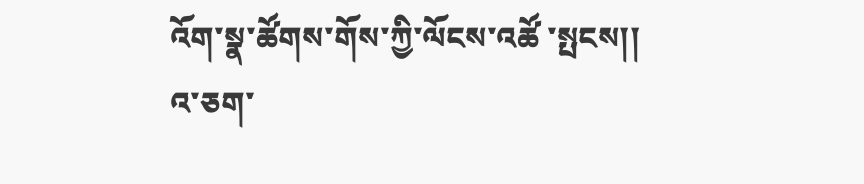འོག་སྣ་ཚོགས་གོས་ཀྱི་ལོངས་འཚོ ་སྤངས།།
འ་ཅག་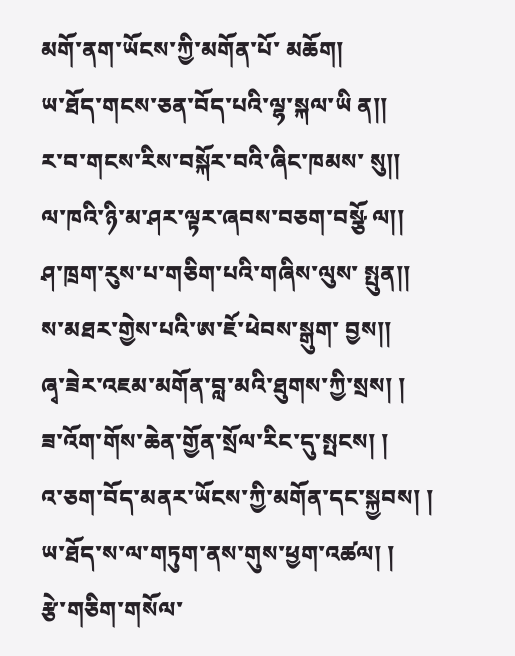མགོ་ནག་ཡོངས་ཀྱི་མགོན་པོ་ མཆོག།
ཡ་ཐོད་གངས་ཅན་བོད་པའི་ལྷ་སྐལ་ཡི ན།།
ར་བ་གངས་རིས་བསྐོར་བའི་ཞིང་ཁམས་ སུ།།
ལ་ཁའི་ཉི་མ་ཤར་ལྟར་ཞབས་བཅག་བསྩོ ལ།།
ཤ་ཁྲག་རུས་པ་གཅིག་པའི་གཞིས་ལུས་ སྤུན།།
ས་མཐར་གྱེས་པའི་ཨ་ཇོ་ཕེབས་སྒུག་ བྱས།།
ཞྭ་ཟེར་འཇམ་མགོན་བླ་མའི་ཐུགས་ཀྱི་སྲས། །
ཟ་འོག་གོས་ཆེན་གྱོན་སྲོལ་རིང་དུ་སྤངས། །
འ་ཅག་བོད་མནར་ཡོངས་ཀྱི་མགོན་དང་སྐྱབས། །
ཡ་ཐོད་ས་ལ་གཏུག་ནས་གུས་ཕྱག་འཚལ། །
རྩེ་གཅིག་གསོལ་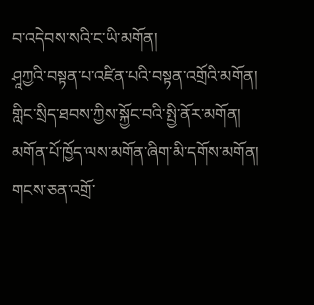བ་འདེབས་སའི་ང་ཡི་མགོན།
ཤཱཀྱའི་བསྟན་པ་འཛིན་པའི་བསྟན་འགྲོའི་མགོན།
གླིང་སྲིད་ཐབས་ཀྱིས་སྐྱོང་བའི་སྤྱི་ནོར་མགོན།
མགོན་པོ་ཁྱོད་ལས་མགོན་ཞིག་མི་དགོས་མགོན།
གངས་ཅན་འགྲོ་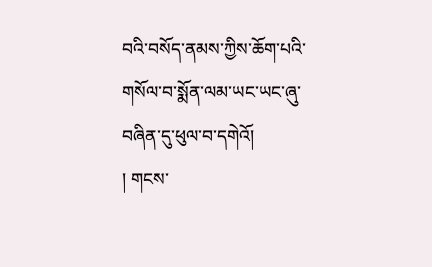བའི་བསོད་ནམས་ཀྱིས་ཆོག་པའི་གསོལ་བ་སྨོན་ལམ་ཡང་ཡང་ཞུ་བཞིན་དུ་ཕུལ་བ་དགེའོ།
། གངས་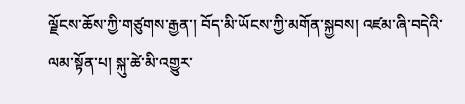ལྗོངས་ཆོས་ཀྱི་གཙུགས་རྒྱན་། བོད་མི་ཡོངས་ཀྱི་མགོན་སྐྱབས། འཛམ་ཞི་བདེའི་ལམ་སྟོན་པ། སྐུ་ཚེ་མི་འགྱུར་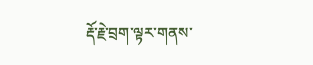རྡོ་རྗེ་བྲག་ལྟར་གནས་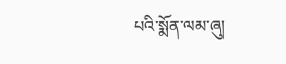པའི་སྨོན་ལམ་ཞུ།